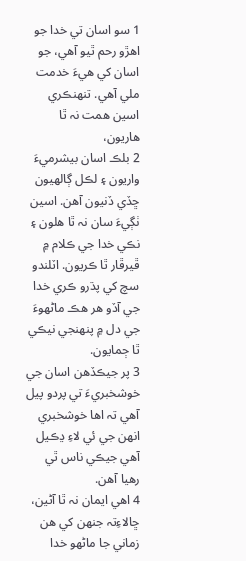1 سو اسان تي خدا جو اھڙو رحم ٿيو آھي، جو اسان کي ھيءَ خدمت ملي آھي. تنھنڪري اسين ھمت نہ ٿا ھاريون،
2 بلڪ اسان بيشرميءَ واريون ۽ لڪل ڳالھيون ڇڏي ڏنيون آھن. اسين ٺڳيءَ سان نہ ٿا ھلون ۽ نڪي خدا جي ڪلام ۾ ڦيرڦار ٿا ڪريون. اٽلندو سچ کي پڌرو ڪري خدا جي آڏو ھر ھڪ ماڻھوءَ جي دل ۾ پنھنجي نيڪي ٿا ڄمايون.
3 پر جيڪڏھن اسان جي خوشخبريءَ تي پردو پيل آھي تہ اھا خوشخبري انھن جي ئي لاءِ ڍڪيل آھي جيڪي ناس ٿي رھيا آھن.
4 اھي ايمان نہ ٿا آڻين، ڇالاءِتہ جنھن کي ھن زماني جا ماڻھو خدا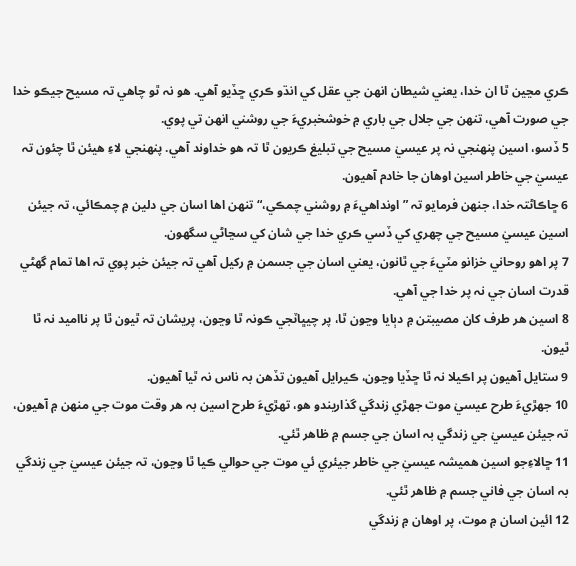ڪري مڃين ٿا ان خدا، يعني شيطان انھن جي عقل کي انڌو ڪري ڇڏيو آھي. ھو نہ ٿو چاھي تہ مسيح جيڪو خدا جي صورت آھي، تنھن جي جلال جي باري ۾ خوشخبريءَ جي روشني انھن تي پوي.
5 ڏسو، اسين پنھنجي نہ پر عيسيٰ مسيح جي تبليغ ڪريون ٿا تہ ھو خداوند آھي. پنھنجي لاءِ ھيئن ٿا چئون تہ عيسيٰ جي خاطر اسين اوھان جا خادم آھيون.
6 ڇاڪاڻتہ خدا، جنھن فرمايو تہ ”اونداھيءَ ۾ روشني چمڪي،“ تنھن اھا اسان جي دلين ۾ چمڪائي، تہ جيئن اسين عيسيٰ مسيح جي چھري کي ڏسي ڪري خدا جي شان کي سڃاڻي سگھون.
7 پر اھو روحاني خزانو مٽيءَ جي ٿانون، يعني اسان جي جسمن ۾ رکيل آھي تہ جيئن خبر پوي تہ اھا تمام گھڻي قدرت اسان جي نہ پر خدا جي آھي.
8 اسين ھر طرف کان مصيبتن ۾ دٻايا وڃون ٿا، پر چيڀاٽجي ڪونہ ٿا وڃون، پريشان تہ ٿيون ٿا پر نااميد نہ ٿا ٿيون.
9 ستايل آھيون پر اڪيلا نہ ٿا ڇڏيا وڃون، ڪيرايل آھيون تڏھن بہ ناس نہ ٿيا آھيون.
10 جھڙيءَ طرح عيسيٰ موت جھڙي زندگي گذاريندو ھو، تھڙيءَ طرح اسين بہ ھر وقت موت جي منھن ۾ آھيون، تہ جيئن عيسيٰ جي زندگي بہ اسان جي جسم ۾ ظاھر ٿئي.
11 ڇالاءِجو اسين ھميشہ عيسيٰ جي خاطر جيئري ئي موت جي حوالي ڪيا ٿا وڃون، تہ جيئن عيسيٰ جي زندگي بہ اسان جي فاني جسم ۾ ظاھر ٿئي.
12 ائين اسان ۾ موت، پر اوھان ۾ زندگي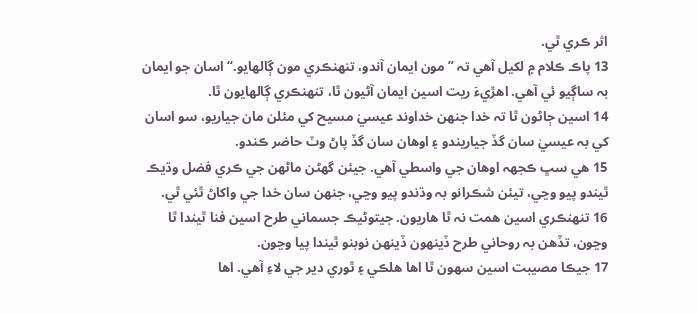اثر ڪري ٿي.
13 پاڪ ڪلام ۾ لکيل آھي تہ ”مون ايمان آندو، تنھنڪري مون ڳالھايو.“ اسان جو ايمان بہ ساڳيو ئي آھي. اھڙيءَ ريت اسين ايمان آڻيون ٿا، تنھنڪري ڳالھايون ٿا.
14 اسين ڄاڻون ٿا تہ خدا جنھن خداوند عيسيٰ مسيح کي مئلن مان جياريو، سو اسان کي بہ عيسيٰ سان گڏ جياريندو ۽ اوھان سان گڏ پاڻ وٽ حاضر ڪندو.
15 ھي سڀ ڪجھہ اوھان جي واسطي آھي. جيئن گھڻن ماڻھن جي ڪري فضل وڌيڪ ٿيندو پيو وڃي، تيئن شڪرانو بہ وڌندو پيو وڃي، جنھن سان خدا جي واکاڻ ٿئي ٿي.
16 تنھنڪري اسين ھمت نہ ٿا ھاريون. جيتوڻيڪ جسماني طرح اسين فنا ٿيندا ٿا وڃون، تڏھن بہ روحاني طرح ڏينھون ڏينھن نوبنو ٿيندا پيا وڃون.
17 جيڪا مصيبت اسين سھون ٿا اھا ھلڪي ۽ ٿوري دير جي لاءِ آھي. اھا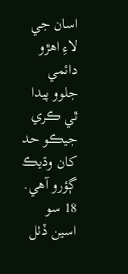اسان جي لاءِ اھڙو دائمي جلوو پيدا ٿي ڪري جيڪو حد کان وڌيڪ ڳؤرو آھي.
18 سو اسين ڏٺل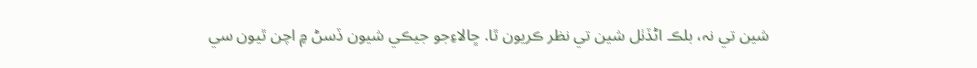شين تي نہ، بلڪ اڻڏٺل شين تي نظر ڪريون ٿا. ڇالاءِجو جيڪي شيون ڏسڻ ۾ اچن ٿيون سي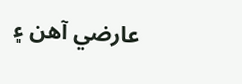عارضي آھن ۽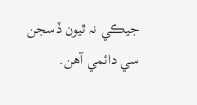جيڪي نہ ٿيون ڏسجن سي دائمي آھن.